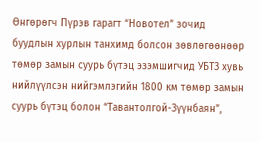Өнгөрөгч Пүрэв гарагт “Новотел” зочид буудлын хурлын танхимд болсон зөвлөгөөнөөр төмөр замын суурь бүтэц эзэмшигчид УБТЗ хувь нийлүүлсэн нийгэмлэгийн 1800 км төмөр замын суурь бүтэц болон “Тавантолгой-Зүүнбаян”,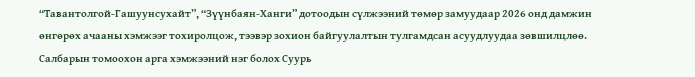“Тавантолгой-Гашуунсухайт”, “Зүүнбаян-Ханги” дотоодын сүлжээний төмөр замуудаар 2026 онд дамжин өнгөрөх ачааны хэмжээг тохиролцож, тээвэр зохион байгуулалтын тулгамдсан асуудлуудаа зөвшилцлөө.
Салбарын томоохон арга хэмжээний нэг болох Суурь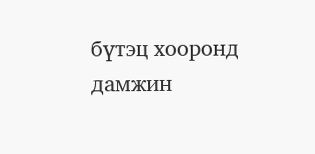бүтэц хооронд дамжин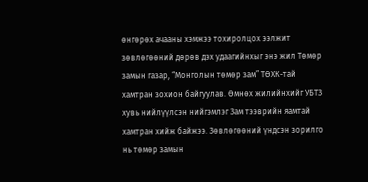өнгөрөх ачааны хэмжээ тохиролцох ээлжит зөвлөгөөний дөрөв дэх удаагийнхыг энэ жил Төмөр замын газар, “Монголын төмөр зам” ТӨХК-тай хамтран зохион байгуулав. Өмнөх жилийнхийг УБТЗ хувь нийлүүлсэн нийгэмлэг Зам тээврийн яамтай хамтран хийж байжээ. Зөвлөгөөний үндсэн зорилго нь төмөр замын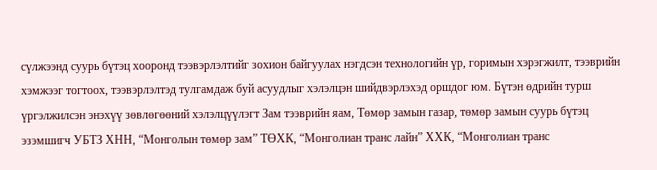сүлжээнд суурь бүтэц хооронд тээвэрлэлтийг зохион байгуулах нэгдсэн технологийн үр, горимын хэрэгжилт, тээврийн хэмжээг тогтоох, тээвэрлэлтэд тулгамдаж буй асуудлыг хэлэлцэн шийдвэрлэхэд оршдог юм. Бүтэн өдрийн турш үргэлжилсэн энэхүү зөвлөгөөний хэлэлцүүлэгт Зам тээврийн яам, Төмөр замын газар, төмөр замын суурь бүтэц эзэмшигч УБТЗ ХНН, “Монголын төмөр зам” ТӨХК, “Монголиан транс лайн” ХХК, “Монголиан транс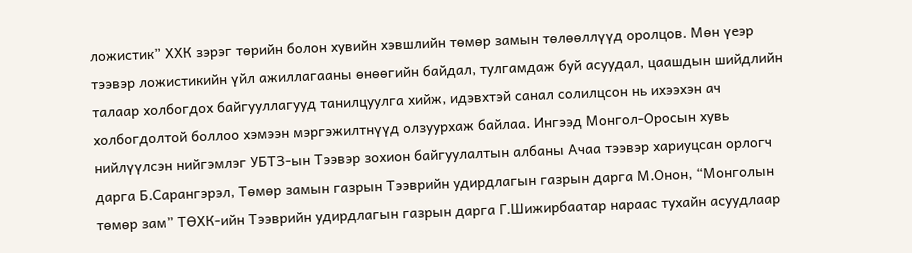ложистик” ХХК зэрэг төрийн болон хувийн хэвшлийн төмөр замын төлөөллүүд оролцов. Мөн үеэр тээвэр ложистикийн үйл ажиллагааны өнөөгийн байдал, тулгамдаж буй асуудал, цаашдын шийдлийн талаар холбогдох байгууллагууд танилцуулга хийж, идэвхтэй санал солилцсон нь ихээхэн ач холбогдолтой боллоо хэмээн мэргэжилтнүүд олзуурхаж байлаа. Ингээд Монгол-Оросын хувь нийлүүлсэн нийгэмлэг УБТЗ-ын Тээвэр зохион байгуулалтын албаны Ачаа тээвэр хариуцсан орлогч дарга Б.Сарангэрэл, Төмөр замын газрын Тээврийн удирдлагын газрын дарга М.Онон, “Монголын төмөр зам” ТӨХК-ийн Тээврийн удирдлагын газрын дарга Г.Шижирбаатар нараас тухайн асуудлаар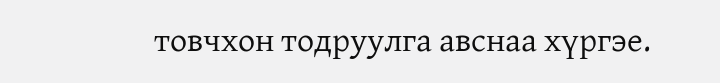товчхон тодруулга авснаа хүргэе.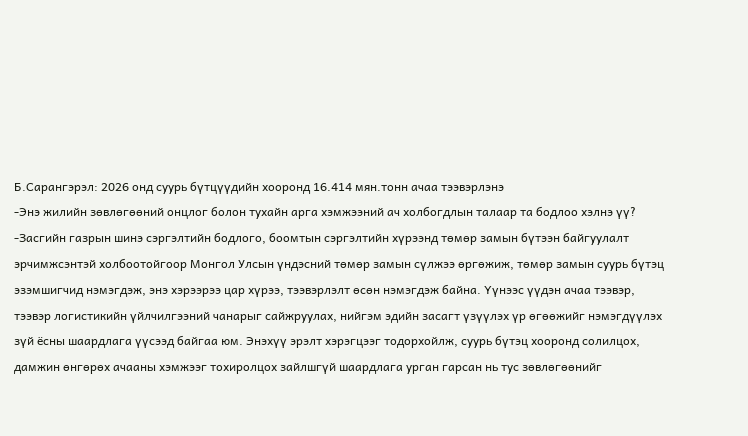Б.Сарангэрэл: 2026 онд суурь бүтцүүдийн хооронд 16.414 мян.тонн ачаа тээвэрлэнэ
-Энэ жилийн зөвлөгөөний онцлог болон тухайн арга хэмжээний ач холбогдлын талаар та бодлоо хэлнэ үү?
-Засгийн газрын шинэ сэргэлтийн бодлого, боомтын сэргэлтийн хүрээнд төмөр замын бүтээн байгуулалт эрчимжсэнтэй холбоотойгоор Монгол Улсын үндэсний төмөр замын сүлжээ өргөжиж, төмөр замын суурь бүтэц эзэмшигчид нэмэгдэж, энэ хэрээрээ цар хүрээ, тээвэрлэлт өсөн нэмэгдэж байна. Үүнээс үүдэн ачаа тээвэр, тээвэр логистикийн үйлчилгээний чанарыг сайжруулах, нийгэм эдийн засагт үзүүлэх үр өгөөжийг нэмэгдүүлэх зүй ёсны шаардлага үүсээд байгаа юм. Энэхүү эрэлт хэрэгцээг тодорхойлж, суурь бүтэц хооронд солилцох, дамжин өнгөрөх ачааны хэмжээг тохиролцох зайлшгүй шаардлага урган гарсан нь тус зөвлөгөөнийг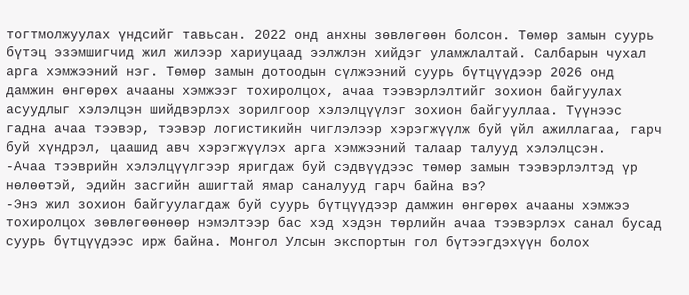тогтмолжуулах үндсийг тавьсан. 2022 онд анхны зөвлөгөөн болсон. Төмөр замын суурь бүтэц эзэмшигчид жил жилээр хариуцаад ээлжлэн хийдэг уламжлалтай. Салбарын чухал арга хэмжээний нэг. Төмөр замын дотоодын сүлжээний суурь бүтцүүдээр 2026 онд дамжин өнгөрөх ачааны хэмжээг тохиролцох, ачаа тээвэрлэлтийг зохион байгуулах асуудлыг хэлэлцэн шийдвэрлэх зорилгоор хэлэлцүүлэг зохион байгууллаа. Түүнээс гадна ачаа тээвэр, тээвэр логистикийн чиглэлээр хэрэгжүүлж буй үйл ажиллагаа, гарч буй хүндрэл, цаашид авч хэрэгжүүлэх арга хэмжээний талаар талууд хэлэлцсэн.
-Ачаа тээврийн хэлэлцүүлгээр яригдаж буй сэдвүүдээс төмөр замын тээвэрлэлтэд үр нөлөөтэй, эдийн засгийн ашигтай ямар саналууд гарч байна вэ?
-Энэ жил зохион байгуулагдаж буй суурь бүтцүүдээр дамжин өнгөрөх ачааны хэмжээ тохиролцох зөвлөгөөнөөр нэмэлтээр бас хэд хэдэн төрлийн ачаа тээвэрлэх санал бусад суурь бүтцүүдээс ирж байна. Монгол Улсын экспортын гол бүтээгдэхүүн болох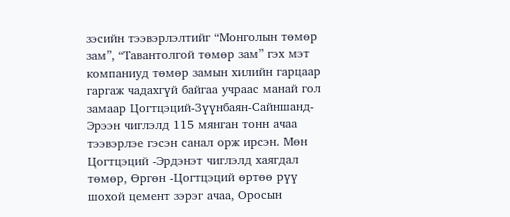зэсийн тээвэрлэлтийг “Монголын төмөр зам”, “Тавантолгой төмөр зам” гэх мэт компаниуд төмөр замын хилийн гарцаар гаргаж чадахгүй байгаа учраас манай гол замаар Цогтцэций-Зүүнбаян-Сайншанд-Эрээн чиглэлд 115 мянган тонн ачаа тээвэрлэе гэсэн санал орж ирсэн. Мөн Цогтцэций -Эрдэнэт чиглэлд хаягдал төмөр, Өргөн -Цогтцэций өртөө рүү шохой цемент зэрэг ачаа, Оросын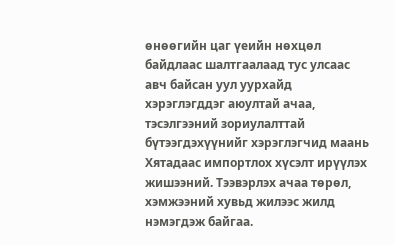өнөөгийн цаг үеийн нөхцөл байдлаас шалтгаалаад тус улсаас авч байсан уул уурхайд хэрэглэгддэг аюултай ачаа, тэсэлгээний зориулалттай бүтээгдэхүүнийг хэрэглэгчид маань Хятадаас импортлох хүсэлт ирүүлэх жишээний. Тээвэрлэх ачаа төрөл, хэмжээний хувьд жилээс жилд нэмэгдэж байгаа.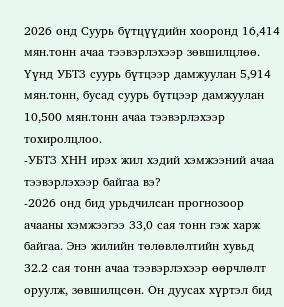2026 онд Суурь бүтцүүдийн хооронд 16,414 мян.тонн ачаа тээвэрлэхээр зөвшилцлөө. Үүнд УБТЗ суурь бүтцээр дамжуулан 5,914 мян.тонн, бусад суурь бүтцээр дамжуулан 10,500 мян.тонн ачаа тээвэрлэхээр тохиролцлоо.
-УБТЗ ХНН ирэх жил хэдий хэмжээний ачаа тээвэрлэхээр байгаа вэ?
-2026 онд бид урьдчилсан прогнозоор ачааны хэмжээгээ 33,0 сая тонн гэж харж байгаа. Энэ жилийн төлөвлөлтийн хувьд 32.2 сая тонн ачаа тээвэрлэхээр өөрчлөлт оруулж, зөвшилцсөн. Он дуусах хүртэл бид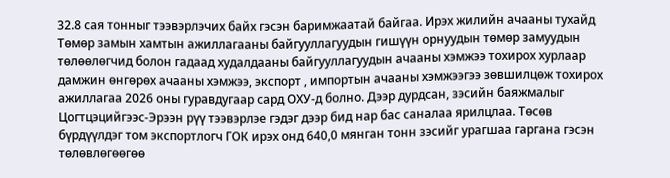32.8 сая тонныг тээвэрлэчих байх гэсэн баримжаатай байгаа. Ирэх жилийн ачааны тухайд Төмөр замын хамтын ажиллагааны байгууллагуудын гишүүн орнуудын төмөр замуудын төлөөлөгчид болон гадаад худалдааны байгууллагуудын ачааны хэмжээ тохирох хурлаар дамжин өнгөрөх ачааны хэмжээ, экспорт , импортын ачааны хэмжээгээ зөвшилцөж тохирох ажиллагаа 2026 оны гуравдугаар сард ОХУ-д болно. Дээр дурдсан, зэсийн баяжмалыг Цогтцэцийгээс-Эрээн рүү тээвэрлэе гэдэг дээр бид нар бас саналаа ярилцлаа. Төсөв бүрдүүлдэг том экспортлогч ГОК ирэх онд 640,0 мянган тонн зэсийг урагшаа гаргана гэсэн төлөвлөгөөгөө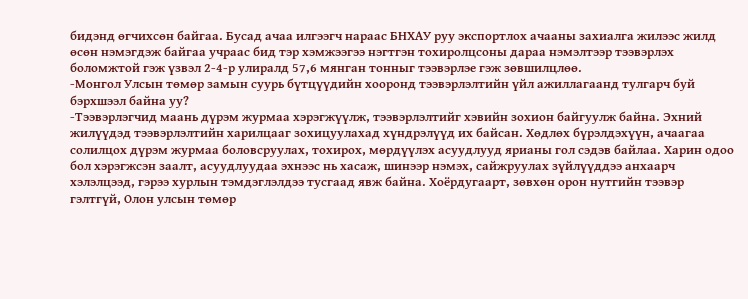бидэнд өгчихсөн байгаа. Бусад ачаа илгээгч нараас БНХАУ руу экспортлох ачааны захиалга жилээс жилд өсөн нэмэгдэж байгаа учраас бид тэр хэмжээгээ нэгтгэн тохиролцсоны дараа нэмэлтээр тээвэрлэх боломжтой гэж үзвэл 2-4-р улиралд 57,6 мянган тонныг тээвэрлэе гэж зөвшилцлөө.
-Монгол Улсын төмөр замын суурь бүтцүүдийн хооронд тээвэрлэлтийн үйл ажиллагаанд тулгарч буй бэрхшээл байна уу?
-Тээвэрлэгчид маань дүрэм журмаа хэрэгжүүлж, тээвэрлэлтийг хэвийн зохион байгуулж байна. Эхний жилүүдэд тээвэрлэлтийн харилцааг зохицуулахад хүндрэлүүд их байсан. Хөдлөх бүрэлдэхүүн, ачаагаа солилцох дүрэм журмаа боловсруулах, тохирох, мөрдүүлэх асуудлууд ярианы гол сэдэв байлаа. Харин одоо бол хэрэгжсэн заалт, асуудлуудаа эхнээс нь хасаж, шинээр нэмэх, сайжруулах зүйлүүддээ анхаарч хэлэлцээд, гэрээ хурлын тэмдэглэлдээ тусгаад явж байна. Хоёрдугаарт, зөвхөн орон нутгийн тээвэр гэлтгүй, Олон улсын төмөр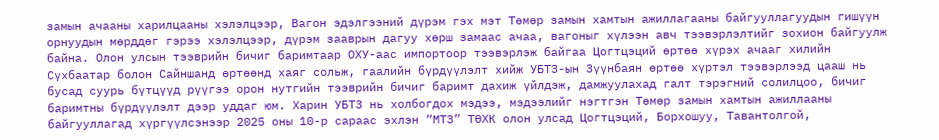замын ачааны харилцааны хэлэлцээр, Вагон эдэлгээний дүрэм гэх мэт Төмөр замын хамтын ажиллагааны байгууллагуудын гишүүн орнуудын мөрддөг гэрээ хэлэлцээр, дүрэм зааврын дагуу хөрш замаас ачаа, вагоныг хүлээн авч тээвэрлэлтийг зохион байгуулж байна. Олон улсын тээврийн бичиг баримтаар ОХУ-аас импортоор тээвэрлэж байгаа Цогтцэций өртөө хүрэх ачааг хилийн Сүхбаатар болон Сайншанд өртөөнд хаяг сольж, гаалийн бүрдүүлэлт хийж УБТЗ-ын Зүүнбаян өртөө хүртэл тээвэрлээд цааш нь бусад суурь бүтцүүд рүүгээ орон нутгийн тээврийн бичиг баримт дахиж үйлдэж, дамжуулахад галт тэрэгний солилцоо, бичиг баримтны бүрдүүлэлт дээр уддаг юм. Харин УБТЗ нь холбогдох мэдээ, мэдээлийг нэгтгэн Төмөр замын хамтын ажиллааны байгууллагад хүргүүлсэнээр 2025 оны 10-р сараас эхлэн “МТЗ” ТӨХК олон улсад Цогтцэций, Борхошуу, Тавантолгой,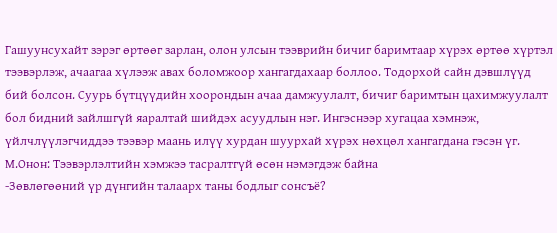Гашуунсухайт зэрэг өртөөг зарлан, олон улсын тээврийн бичиг баримтаар хүрэх өртөө хүртэл тээвэрлэж, ачаагаа хүлээж авах боломжоор хангагдахаар боллоо. Тодорхой сайн дэвшлүүд бий болсон. Суурь бүтцүүдийн хоорондын ачаа дамжуулалт, бичиг баримтын цахимжуулалт бол бидний зайлшгүй яаралтай шийдэх асуудлын нэг. Ингэснээр хугацаа хэмнэж, үйлчлүүлэгчиддээ тээвэр маань илүү хурдан шуурхай хүрэх нөхцөл хангагдана гэсэн үг.
М.Онон: Тээвэрлэлтийн хэмжээ тасралтгүй өсөн нэмэгдэж байна
-Зөвлөгөөний үр дүнгийн талаарх таны бодлыг сонсъё?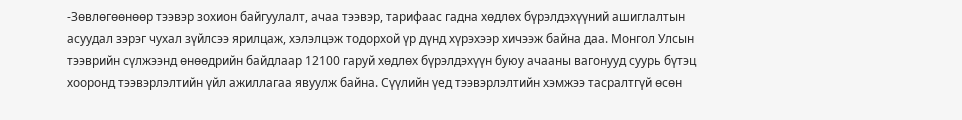-Зөвлөгөөнөөр тээвэр зохион байгуулалт, ачаа тээвэр, тарифаас гадна хөдлөх бүрэлдэхүүний ашиглалтын асуудал зэрэг чухал зүйлсээ ярилцаж, хэлэлцэж тодорхой үр дүнд хүрэхээр хичээж байна даа. Монгол Улсын тээврийн сүлжээнд өнөөдрийн байдлаар 12100 гаруй хөдлөх бүрэлдэхүүн буюу ачааны вагонууд суурь бүтэц хооронд тээвэрлэлтийн үйл ажиллагаа явуулж байна. Сүүлийн үед тээвэрлэлтийн хэмжээ тасралтгүй өсөн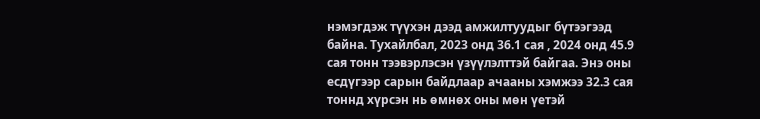нэмэгдэж түүхэн дээд амжилтуудыг бүтээгээд байна. Тухайлбал, 2023 онд 36.1 сая , 2024 онд 45.9 сая тонн тээвэрлэсэн үзүүлэлттэй байгаа. Энэ оны есдүгээр сарын байдлаар ачааны хэмжээ 32.3 сая тоннд хүрсэн нь өмнөх оны мөн үетэй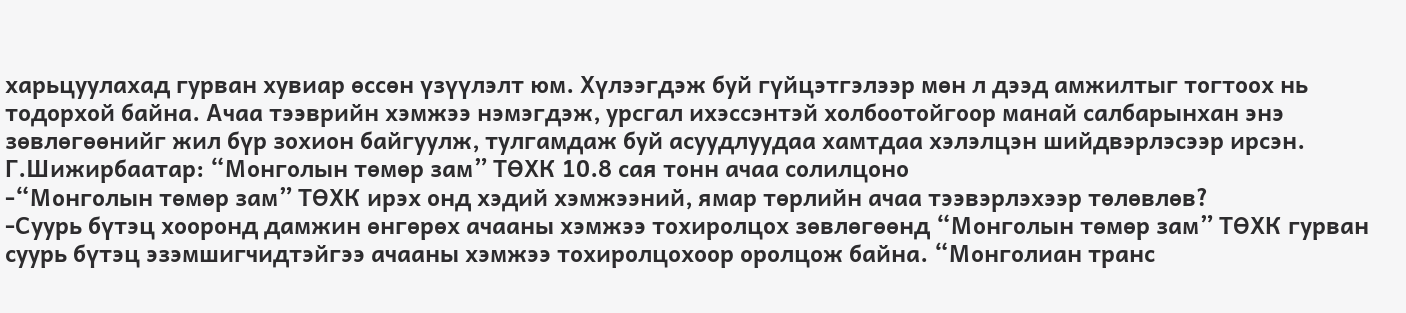харьцуулахад гурван хувиар өссөн үзүүлэлт юм. Хүлээгдэж буй гүйцэтгэлээр мөн л дээд амжилтыг тогтоох нь тодорхой байна. Ачаа тээврийн хэмжээ нэмэгдэж, урсгал ихэссэнтэй холбоотойгоор манай салбарынхан энэ зөвлөгөөнийг жил бүр зохион байгуулж, тулгамдаж буй асуудлуудаа хамтдаа хэлэлцэн шийдвэрлэсээр ирсэн.
Г.Шижирбаатар: “Монголын төмөр зам” ТӨХК 10.8 сая тонн ачаа солилцоно
-“Монголын төмөр зам” ТӨХК ирэх онд хэдий хэмжээний, ямар төрлийн ачаа тээвэрлэхээр төлөвлөв?
-Суурь бүтэц хооронд дамжин өнгөрөх ачааны хэмжээ тохиролцох зөвлөгөөнд “Монголын төмөр зам” ТӨХК гурван суурь бүтэц эзэмшигчидтэйгээ ачааны хэмжээ тохиролцохоор оролцож байна. “Монголиан транс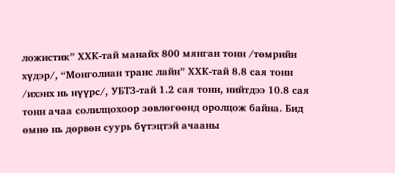ложистик” ХХК-тай манайх 800 мянган тонн /төмрийн хүдэр/, “Монголиан транс лайн” ХХК-тай 8.8 сая тонн /ихэнх нь нүүрс/, УБТЗ-тай 1.2 сая тонн, нийтдээ 10.8 сая тонн ачаа солилцохоор зөвлөгөөнд оролцож байна. Бид өмнө нь дөрвөн суурь бүтэцтэй ачааны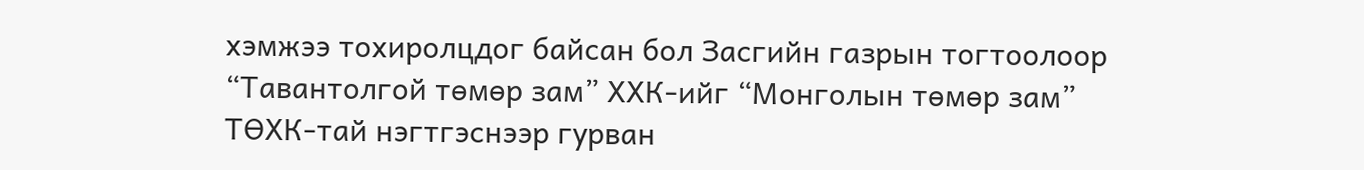хэмжээ тохиролцдог байсан бол Засгийн газрын тогтоолоор “Тавантолгой төмөр зам” ХХК-ийг “Монголын төмөр зам” ТӨХК-тай нэгтгэснээр гурван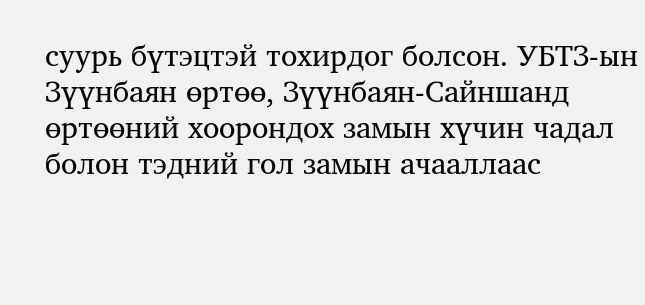суурь бүтэцтэй тохирдог болсон. УБТЗ-ын Зүүнбаян өртөө, Зүүнбаян-Сайншанд өртөөний хоорондох замын хүчин чадал болон тэдний гол замын ачааллаас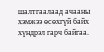шалтгаалаад ачааны хэмжээ өсөхгүй байх хүндрэл гарч байгаа.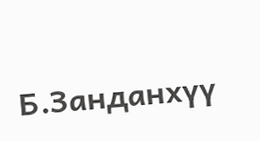Б.Занданхүү